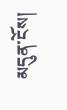མདུན་ངོས།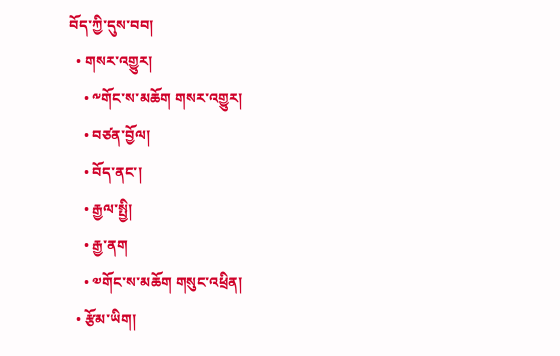བོད་ཀྱི་དུས་བབ།
  • གསར་འགྱུར།
    • ༸གོང་ས་མཆོག གསར་འགྱུར།
    • བཙན་བྱོལ།
    • བོད་ནང་།
    • རྒྱལ་སྤྱི།
    • རྒྱ་ནག
    • ༧གོང་ས་མཆོག གསུང་འཕྲིན།
  • རྩོམ་ཡིག།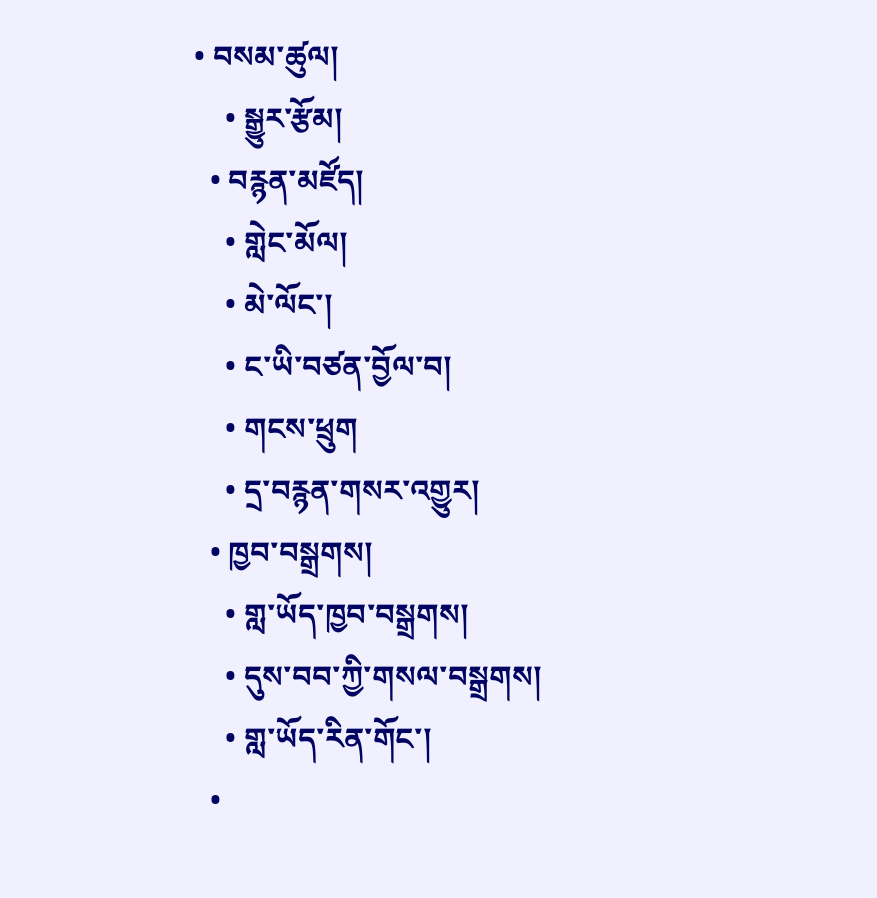• བསམ་ཚུལ།
    • སྒྱུར་རྩོམ།
  • བརྙན་མཛོད།
    • གླེང་མོལ།
    • མེ་ལོང་།
    • ང་ཡི་བཙན་བྱོལ་བ།
    • གངས་ཕྲུག
    • དྲ་བརྙན་གསར་འགྱུར།
  • ཁྱབ་བསྒྲགས།
    • གླ་ཡོད་ཁྱབ་བསྒྲགས།
    • དུས་བབ་ཀྱི་གསལ་བསྒྲགས།
    • གླ་ཡོད་རིན་གོང་།
  •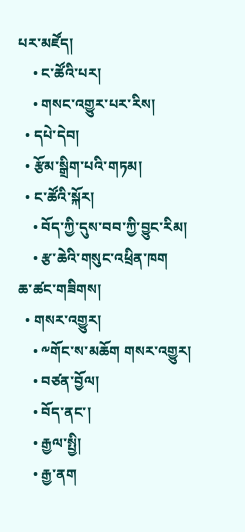པར་མཛོད།
    • ང་ཚོའི་པར།
    • གསང་འགྱུར་པར་རིས།
  • དཔེ་དེབ།
  • རྩོམ་སྒྲིག་པའི་གཏམ།
  • ང་ཚོའི་སྐོར།
    • བོད་ཀྱི་དུས་བབ་ཀྱི་བྱུང་རིམ།
    • རྩ་ཆེའི་གསུང་འཕྲིན་ཁག
ཆ་ཚང་གཟིགས།
  • གསར་འགྱུར།
    • ༸གོང་ས་མཆོག གསར་འགྱུར།
    • བཙན་བྱོལ།
    • བོད་ནང་།
    • རྒྱལ་སྤྱི།
    • རྒྱ་ནག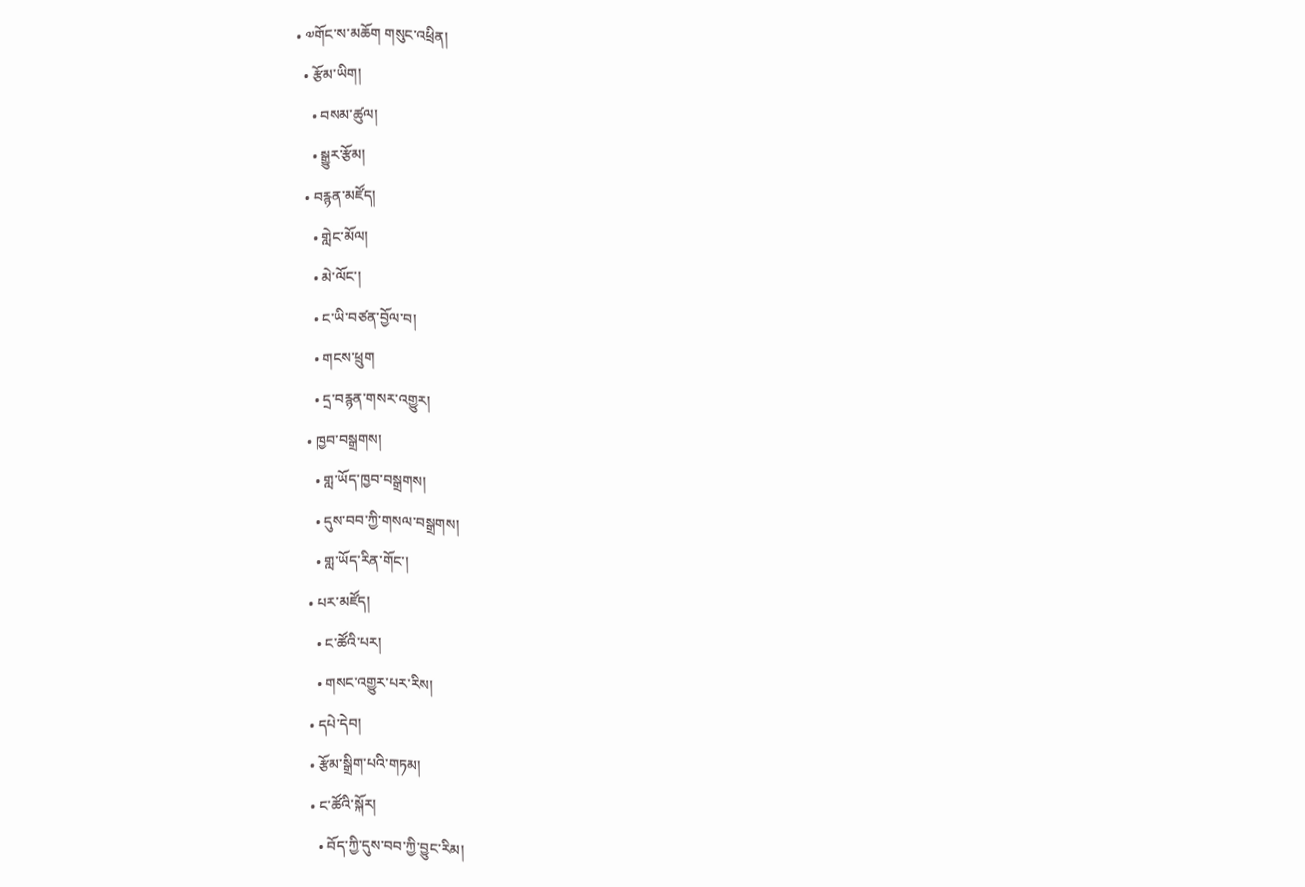• ༧གོང་ས་མཆོག གསུང་འཕྲིན།
  • རྩོམ་ཡིག།
    • བསམ་ཚུལ།
    • སྒྱུར་རྩོམ།
  • བརྙན་མཛོད།
    • གླེང་མོལ།
    • མེ་ལོང་།
    • ང་ཡི་བཙན་བྱོལ་བ།
    • གངས་ཕྲུག
    • དྲ་བརྙན་གསར་འགྱུར།
  • ཁྱབ་བསྒྲགས།
    • གླ་ཡོད་ཁྱབ་བསྒྲགས།
    • དུས་བབ་ཀྱི་གསལ་བསྒྲགས།
    • གླ་ཡོད་རིན་གོང་།
  • པར་མཛོད།
    • ང་ཚོའི་པར།
    • གསང་འགྱུར་པར་རིས།
  • དཔེ་དེབ།
  • རྩོམ་སྒྲིག་པའི་གཏམ།
  • ང་ཚོའི་སྐོར།
    • བོད་ཀྱི་དུས་བབ་ཀྱི་བྱུང་རིམ།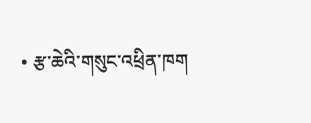• རྩ་ཆེའི་གསུང་འཕྲིན་ཁག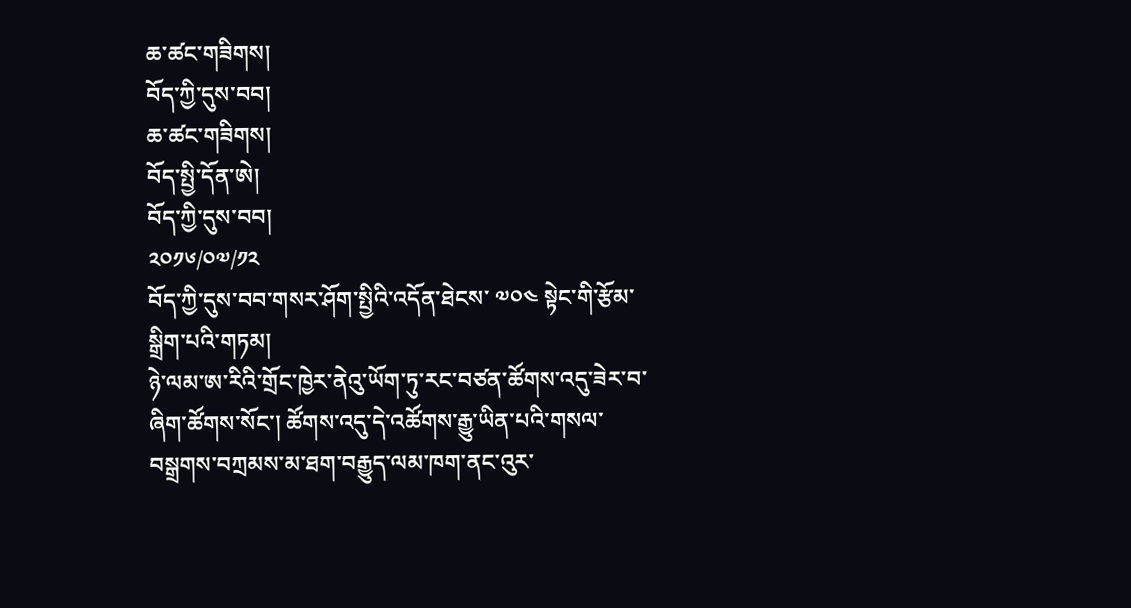ཆ་ཚང་གཟིགས།
བོད་ཀྱི་དུས་བབ།
ཆ་ཚང་གཟིགས།
བོད་སྤྱི་དོན་ཨེ།
བོད་ཀྱི་དུས་བབ།
༢༠༡༦/༠༧/༡༢
བོད་ཀྱི་དུས་བབ་གསར་ཤོག་སྤྱིའི་འདོན་ཐེངས་ ༧༠༤ སྟེང་གི་རྩོམ་སྒྲིག་པའི་གཏམ།
ཉེ་ལམ་ཨ་རིའི་གྲོང་ཁྱེར་ནེའུ་ཡོག་ཏུ་རང་བཙན་ཚོགས་འདུ་ཟེར་བ་ཞིག་ཚོགས་སོང་། ཚོགས་འདུ་དེ་འཚོགས་རྒྱུ་ཡིན་པའི་གསལ་བསྒྲགས་བཀྲམས་མ་ཐག་བརྒྱུད་ལམ་ཁག་ནང་འུར་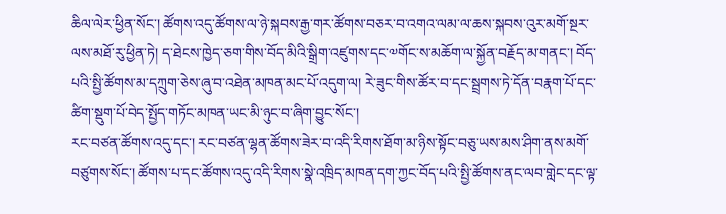ཆིལ་ལེར་ཕྱིན་སོང་། ཚོགས་འདུ་ཚོགས་ལ་ཉེ་སྐབས་རྒྱ་གར་ཚོགས་བཅར་བ་འགའ་ལམ་ལ་ཆས་སྐབས་འུར་མགོ་སྔར་ལས་མཐོ་རུ་ཕྱིན་ཏེ། ད་ཐེངས་ཁྱེད་ཅག་གིས་བོད་མིའི་སྒྲིག་འཛུགས་དང་༧གོང་ས་མཆོག་ལ་སྐྱོན་བརྗོད་མ་གནང་། བོད་པའི་སྤྱི་ཚོགས་མ་དཀྲུག་ཅེས་ཞུ་བ་འཐེན་མཁན་མང་པོ་འདུག་ལ། རེ་ཟུང་གིས་ཚོར་བ་དང་སྦྲགས་ཏེ་དོན་བརྣག་པོ་དང་ཚིག་སྡུག་པོ་བེད་སྤྱོད་གཏོང་མཁན་ཡང་མི་ཉུང་བ་ཞིག་བྱུང་སོང་།
རང་བཙན་ཚོགས་འདུ་དང་། རང་བཙན་ལྷན་ཚོགས་ཟེར་བ་འདི་རིགས་ཐོག་མ་ཉིས་སྟོང་བཅུ་ཡས་མས་ཤིག་ནས་མགོ་བཙུགས་སོང་། ཚོགས་པ་དང་ཚོགས་འདུ་འདི་རིགས་སྣེ་འཁྲིད་མཁན་དག་ཀྱང་བོད་པའི་སྤྱི་ཚོགས་ནང་ལབ་གླེང་དང་ལྟ་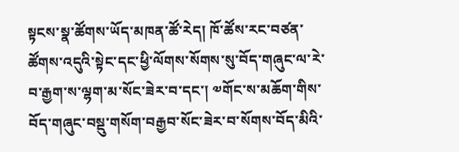སྟངས་སྣ་ཚོགས་ཡོད་མཁན་ཚོ་རེད། ཁོ་ཚོས་རང་བཙན་ཚོགས་འདུའི་སྟེང་དང་ཕྱི་ལོགས་སོགས་སུ་བོད་གཞུང་ལ་རེ་བ་རྒྱག་ས་ལྷག་མ་སོང་ཟེར་བ་དང་། ༧གོང་ས་མཆོག་གིས་བོད་གཞུང་བསྡུ་གསོག་བརྒྱབ་སོང་ཟེར་བ་སོགས་བོད་མིའི་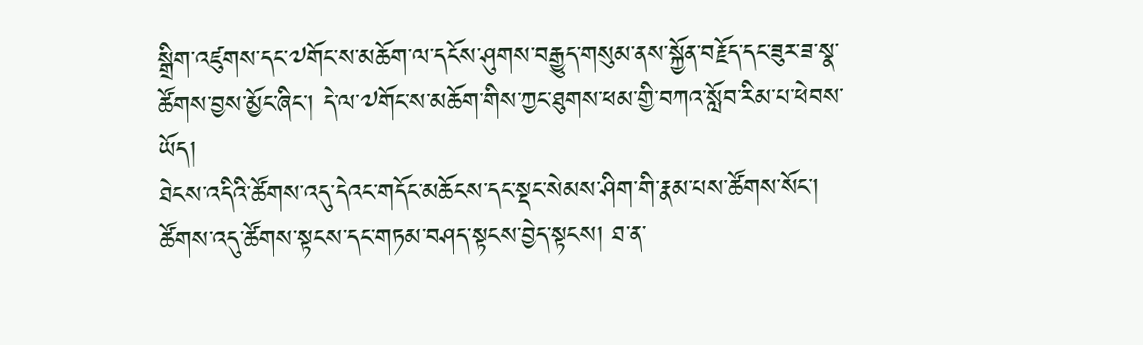སྒྲིག་འཛུགས་དང་༧གོང་ས་མཆོག་ལ་དངོས་ཤུགས་བརྒྱུད་གསུམ་ནས་སྐྱོན་བརྗོད་དང་ཟུར་ཟ་སྣ་ཚོགས་བྱས་མྱོང་ཞིང་། དེ་ལ་༧གོང་ས་མཆོག་གིས་ཀྱང་ཐུགས་ཕམ་གྱི་བཀའ་སློབ་རིམ་པ་ཕེབས་ཡོད།
ཐེངས་འདིའི་ཚོགས་འདུ་དེའང་གདོང་མཆོངས་དང་སྡང་སེམས་ཤིག་གི་རྣམ་པས་ཚོགས་སོང་། ཚོགས་འདུ་ཚོགས་སྟངས་དང་གཏམ་བཤད་སྟངས་བྱེད་སྟངས། ཐ་ན་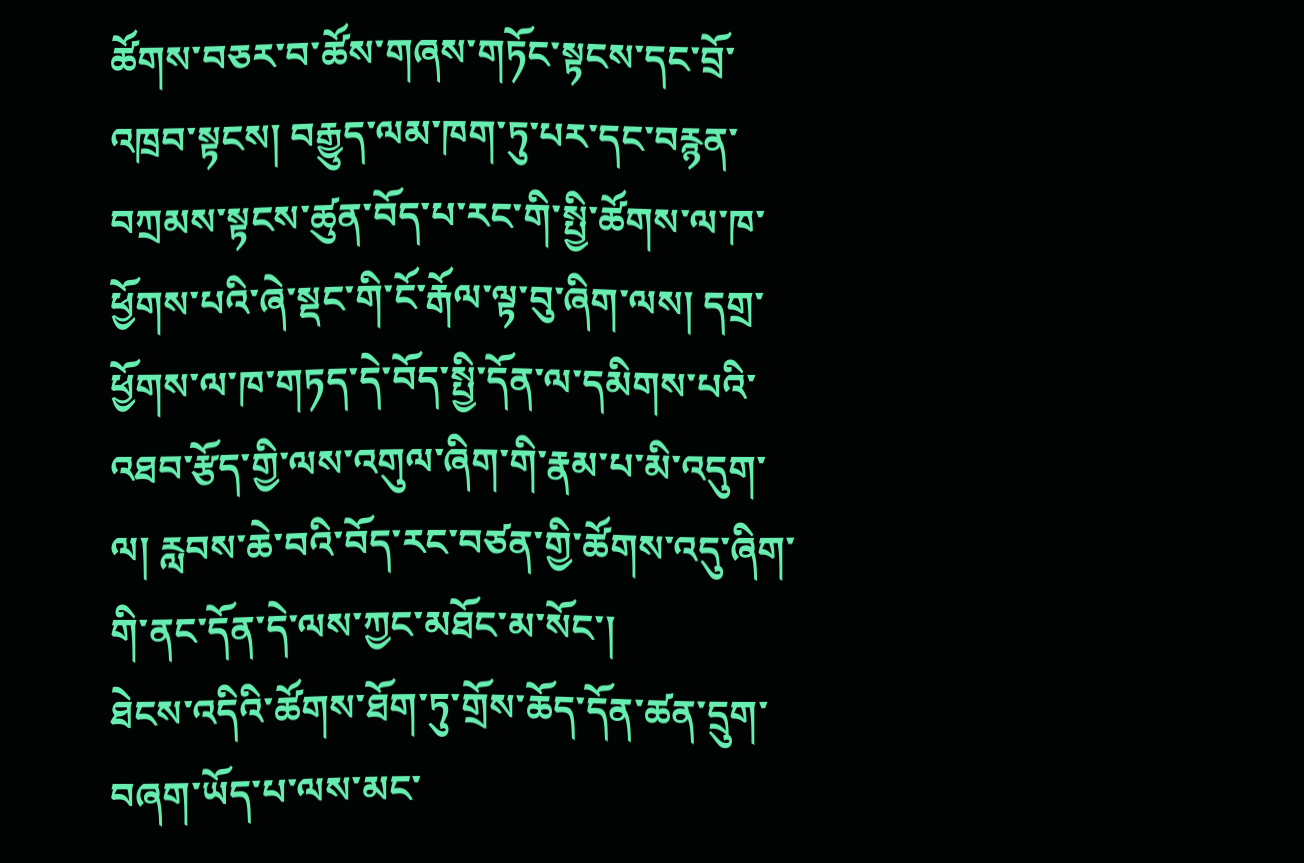ཚོགས་བཅར་བ་ཚོས་གཞས་གཏོང་སྟངས་དང་བྲོ་འཁྲབ་སྟངས། བརྒྱུད་ལམ་ཁག་ཏུ་པར་དང་བརྙན་བཀྲམས་སྟངས་ཚུན་བོད་པ་རང་གི་སྤྱི་ཚོགས་ལ་ཁ་ཕྱོགས་པའི་ཞེ་སྡང་གི་ངོ་རྒོལ་ལྟ་བུ་ཞིག་ལས། དགྲ་ཕྱོགས་ལ་ཁ་གཏད་དེ་བོད་སྤྱི་དོན་ལ་དམིགས་པའི་འཐབ་རྩོད་གྱི་ལས་འགུལ་ཞིག་གི་རྣམ་པ་མི་འདུག་ལ། རླབས་ཆེ་བའི་བོད་རང་བཙན་གྱི་ཚོགས་འདུ་ཞིག་གི་ནང་དོན་དེ་ལས་ཀྱང་མཐོང་མ་སོང་།
ཐེངས་འདིའི་ཚོགས་ཐོག་ཏུ་གྲོས་ཆོད་དོན་ཚན་དྲུག་བཞག་ཡོད་པ་ལས་མང་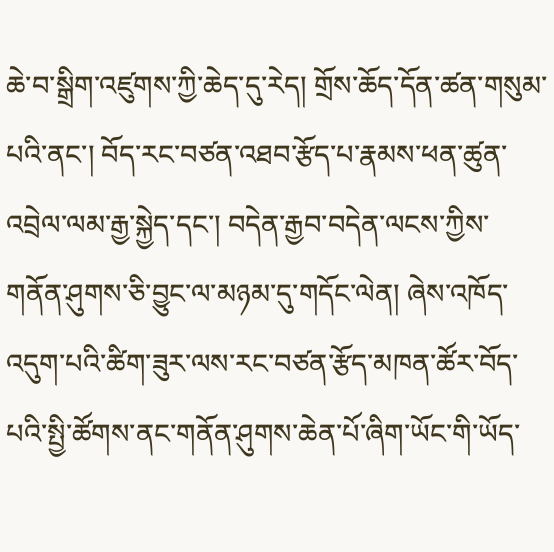ཆེ་བ་སྒྲིག་འཛུགས་ཀྱི་ཆེད་དུ་རེད། གྲོས་ཆོད་དོན་ཚན་གསུམ་པའི་ནང་། བོད་རང་བཙན་འཐབ་རྩོད་པ་རྣམས་ཕན་ཚུན་འབྲེལ་ལམ་རྒྱ་སྐྱེད་དང་། བདེན་རྒྱབ་བདེན་ལངས་ཀྱིས་གནོན་ཤུགས་ཅི་བྱུང་ལ་མཉམ་དུ་གདོང་ལེན། ཞེས་འཁོད་འདུག་པའི་ཚིག་ཟུར་ལས་རང་བཙན་རྩོད་མཁན་ཚོར་བོད་པའི་སྤྱི་ཚོགས་ནང་གནོན་ཤུགས་ཆེན་པོ་ཞིག་ཡོང་གི་ཡོད་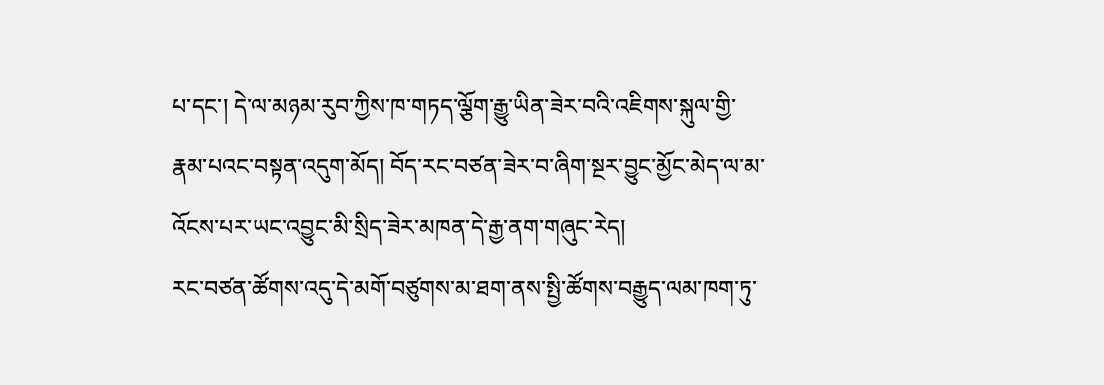པ་དང་། དེ་ལ་མཉམ་རུབ་ཀྱིས་ཁ་གཏད་ལྕོག་རྒྱུ་ཡིན་ཟེར་བའི་འཇིགས་སྐུལ་གྱི་རྣམ་པའང་བསྟན་འདུག་མོད། བོད་རང་བཙན་ཟེར་བ་ཞིག་སྔར་བྱུང་མྱོང་མེད་ལ་མ་འོངས་པར་ཡང་འབྱུང་མི་སྲིད་ཟེར་མཁན་དེ་རྒྱ་ནག་གཞུང་རེད།
རང་བཙན་ཚོགས་འདུ་དེ་མགོ་བཙུགས་མ་ཐག་ནས་སྤྱི་ཚོགས་བརྒྱུད་ལམ་ཁག་ཏུ་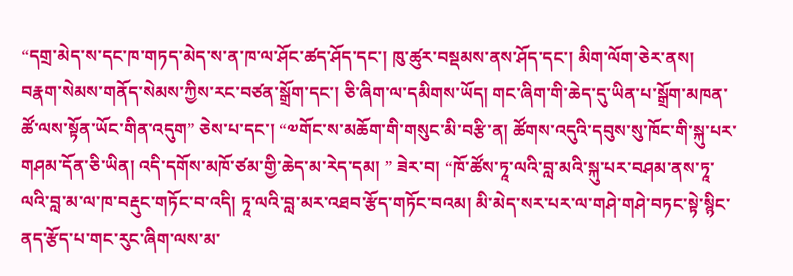“དགྲ་མེད་ས་དང་ཁ་གཏད་མེད་ས་ན་ཁ་ལ་ཤོང་ཚད་ཤོད་དང་། ཁུ་ཚུར་བསྡམས་ནས་ཤོད་དང་། མིག་ལོག་ཅེར་ནས། བརྣག་སེམས་གནོད་སེམས་ཀྱིས་རང་བཙན་སྒྲོག་དང་། ཅི་ཞིག་ལ་དམིགས་ཡོད། གང་ཞིག་གི་ཆེད་དུ་ཡིན་པ་སྒྲོག་མཁན་ཚོ་ལས་སྟོན་ཡོང་གིན་འདུག” ཅེས་པ་དང་། “༧གོང་ས་མཆོག་གི་གསུང་མི་བརྩི་ན། ཚོགས་འདུའི་དབུས་སུ་ཁོང་གི་སྐུ་པར་གཤམ་དོན་ཅི་ཡིན། འདི་དགོས་མཁོ་ཙམ་གྱི་ཆེད་མ་རེད་དམ། ” ཟེར་བ། “ཁོ་ཚོས་ཏཱ་ལའི་བླ་མའི་སྐུ་པར་བཤམ་ནས་ཏཱ་ལའི་བླ་མ་ལ་ཁ་བརྡུང་གཏོང་བ་འདི། ཏཱ་ལའི་བླ་མར་འཐབ་རྩོད་གཏོང་བའམ། མི་མེད་སར་པར་ལ་གཤེ་གཤེ་བཏང་སྟེ་སྙིང་ནད་རྩོད་པ་གང་རུང་ཞིག་ལས་མ་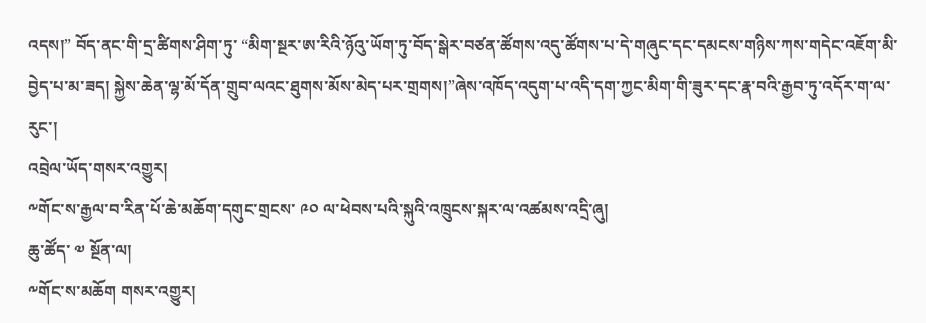འདས།” བོད་ནང་གི་དྲ་ཚིགས་ཤིག་ཏུ་ “མིག་སྔར་ཨ་རིའི་ཉོའུ་ཡོག་ཏུ་བོད་སྒེར་བཙན་ཚོགས་འདུ་ཚོགས་པ་དེ་གཞུང་དང་དམངས་གཉིས་ཀས་གདེང་འཇོག་མི་བྱེད་པ་མ་ཟད། སྐྱེས་ཆེན་ལྷ་མོ་དོན་གྲུབ་ལའང་ཐུགས་མོས་མེད་པར་གྲགས།”ཞེས་འཁོད་འདུག་པ་འདི་དག་ཀྱང་མིག་གི་ཟུར་དང་རྣ་བའི་རྒྱབ་ཏུ་འདོར་ག་ལ་རུང་།
འབྲེལ་ཡོད་གསར་འགྱུར།
༸གོང་ས་རྒྱལ་བ་རིན་པོ་ཆེ་མཆོག་དགུང་གྲངས་ ༩༠ ལ་ཕེབས་པའི་སྐུའི་འཁྲུངས་སྐར་ལ་འཚམས་འདྲི་ཞུ།
ཆུ་ཚོད་ ༧ སྔོན་ལ།
༸གོང་ས་མཆོག གསར་འགྱུར།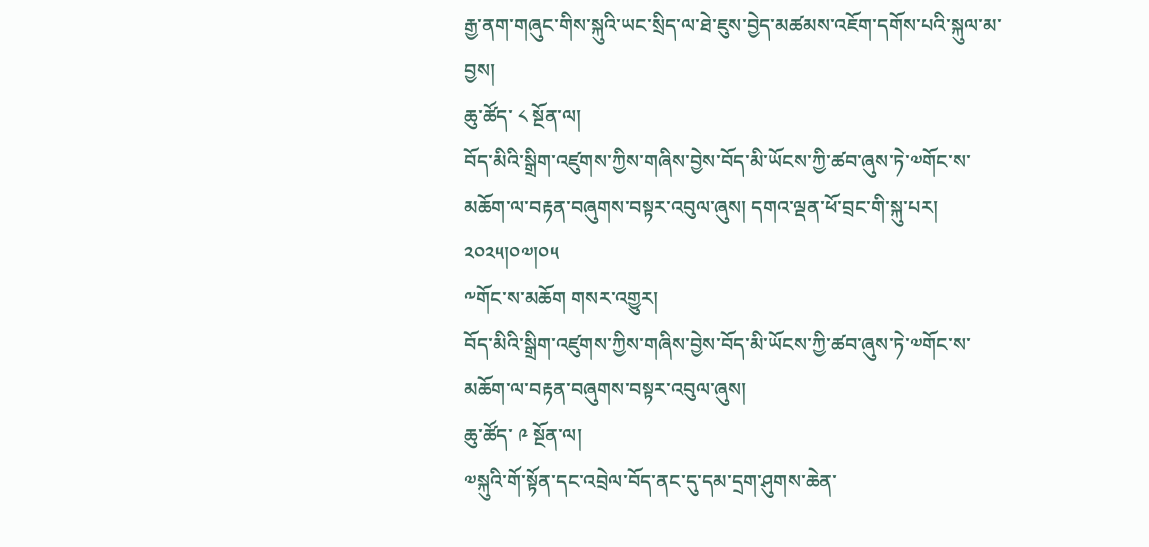རྒྱ་ནག་གཞུང་གིས་སྐུའི་ཡང་སྲིད་ལ་ཐེ་ཇུས་བྱེད་མཚམས་འཇོག་དགོས་པའི་སྐུལ་མ་བྱས།
ཆུ་ཚོད་ ༨ སྔོན་ལ།
བོད་མིའི་སྒྲིག་འཛུགས་ཀྱིས་གཞིས་བྱེས་བོད་མི་ཡོངས་ཀྱི་ཚབ་ཞུས་ཏེ་༧གོང་ས་མཆོག་ལ་བརྟན་བཞུགས་བསྟར་འབུལ་ཞུས། དགའ་ལྡན་ཕོ་བྲང་གི་སྐུ་པར། ༢༠༢༥།༠༧།༠༥
༸གོང་ས་མཆོག གསར་འགྱུར།
བོད་མིའི་སྒྲིག་འཛུགས་ཀྱིས་གཞིས་བྱེས་བོད་མི་ཡོངས་ཀྱི་ཚབ་ཞུས་ཏེ་༧གོང་ས་མཆོག་ལ་བརྟན་བཞུགས་བསྟར་འབུལ་ཞུས།
ཆུ་ཚོད་ ༩ སྔོན་ལ།
༧སྐུའི་གོ་སྟོན་དང་འབྲེལ་བོད་ནང་དུ་དམ་དྲག་ཤུགས་ཆེན་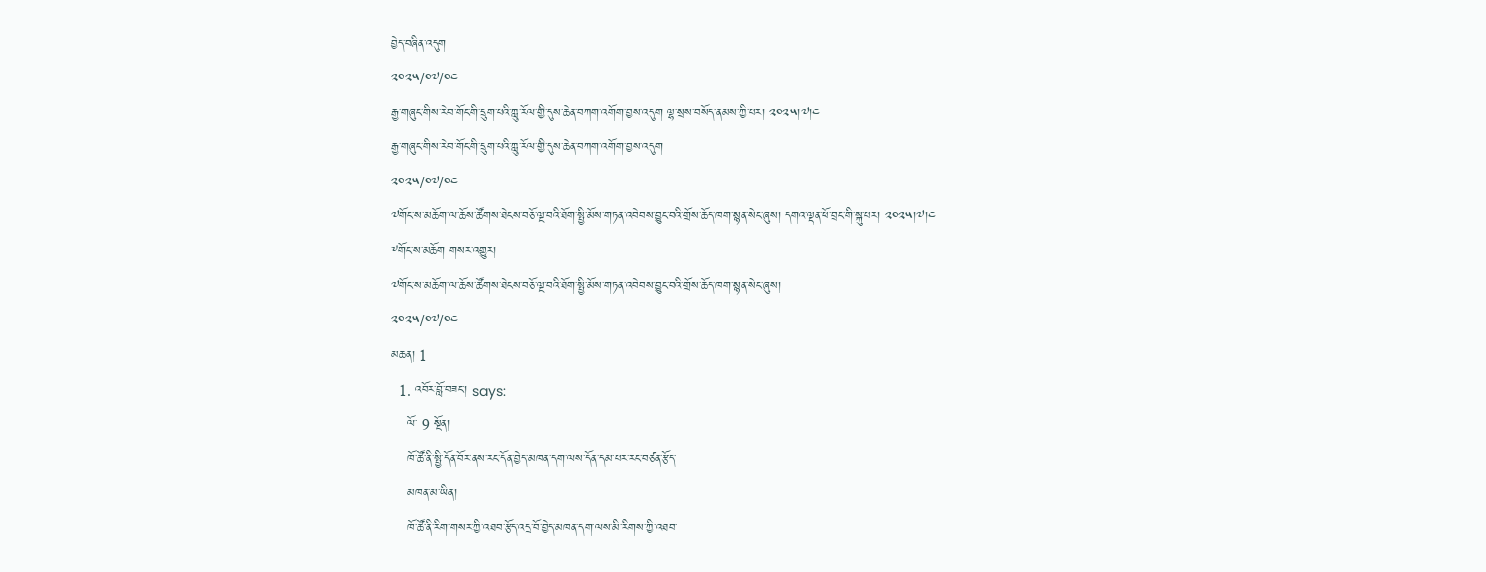བྱེད་བཞིན་འདུག
༢༠༢༥/༠༧/༠༤
རྒྱ་གཞུང་གིས་རེབ་གོང་གི་དྲུག་པའི་ཀླུ་རོལ་གྱི་དུས་ཆེན་བཀག་འགོག་བྱས་འདུག ལྷ་སྲས་བསོད་ནམས་ཀྱི་པར། ༢༠༢༥།༧།༤
རྒྱ་གཞུང་གིས་རེབ་གོང་གི་དྲུག་པའི་ཀླུ་རོལ་གྱི་དུས་ཆེན་བཀག་འགོག་བྱས་འདུག
༢༠༢༥/༠༧/༠༤
༧གོང་ས་མཆོག་ལ་ཆོས་ཚོགས་ཐེངས་བཅོ་ལྔ་བའི་ཐོག་སྤྱི་མོས་གཏན་འབེབས་བྱུང་བའི་གྲོས་ཆོད་ཁག་སྙན་སེང་ཞུས། དགའ་ལྡན་ཕོ་བྲང་གི་སྐུ་པར། ༢༠༢༥།༧།༤
༸གོང་ས་མཆོག གསར་འགྱུར།
༧གོང་ས་མཆོག་ལ་ཆོས་ཚོགས་ཐེངས་བཅོ་ལྔ་བའི་ཐོག་སྤྱི་མོས་གཏན་འབེབས་བྱུང་བའི་གྲོས་ཆོད་ཁག་སྙན་སེང་ཞུས།
༢༠༢༥/༠༧/༠༤
མཆན། 1
  1. འབོར་བློ་བཟང་། says:
    ལོ་ 9 སྔོན།
    ཁོ་ཚོ་ནི་སྤྱི་དོན་བོར་ནས་རང་དོན་བྱེད་མཁན་དག་ལས་དོན་དམ་པར་རང་བཙན་རྩོད་
    མཁན་མ་ཡིན།
    ཁོ་ཚོ་ནི་རིག་གསར་ཀྱི་འཐབ་རྩོད་འདྲ་བོ་བྱེད་མཁན་དག་ལས་མི་རིགས་ཀྱི་འཐབ་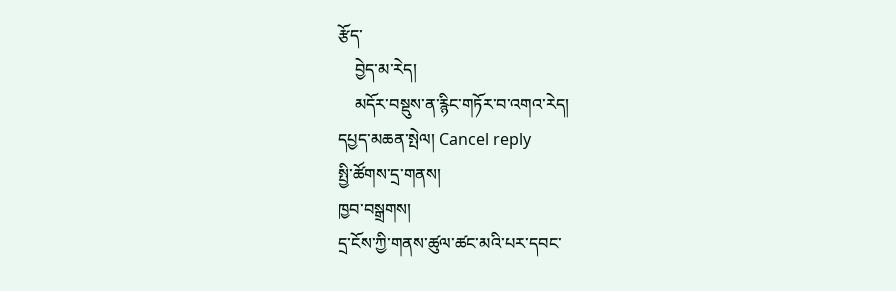རྩོད་
    བྱེད་མ་རེད།
    མདོར་བསྡུས་ན་རྙིང་གཏོར་བ་འགའ་རེད།
དཔྱད་མཆན་སྤེལ། Cancel reply
སྤྱི་ཚོགས་དྲ་གནས།
ཁྱབ་བསྒྲགས།
དྲ་ངོས་ཀྱི་གནས་ཚུལ་ཚང་མའི་པར་དབང་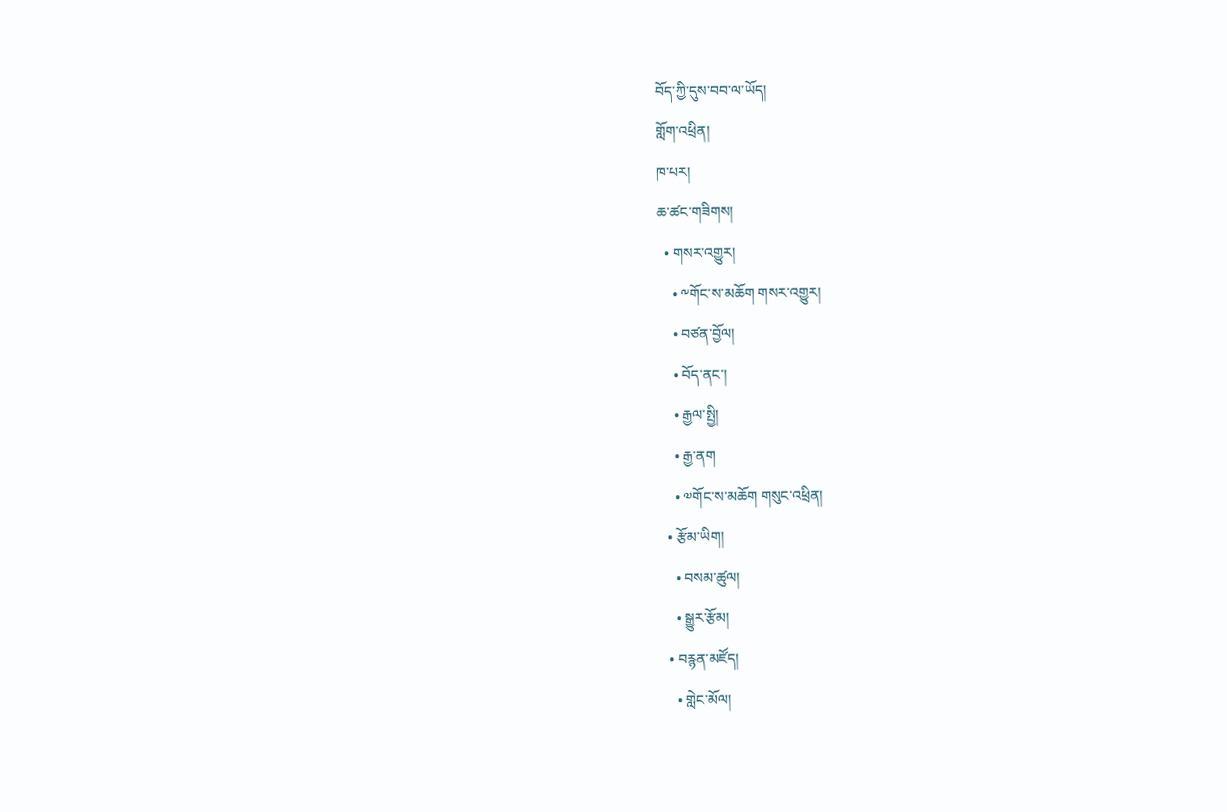བོད་ཀྱི་དུས་བབ་ལ་ཡོད།
གློག་འཕྲིན།
ཁ་པར།
ཆ་ཚང་གཟིགས།
  • གསར་འགྱུར།
    • ༸གོང་ས་མཆོག གསར་འགྱུར།
    • བཙན་བྱོལ།
    • བོད་ནང་།
    • རྒྱལ་སྤྱི།
    • རྒྱ་ནག
    • ༧གོང་ས་མཆོག གསུང་འཕྲིན།
  • རྩོམ་ཡིག།
    • བསམ་ཚུལ།
    • སྒྱུར་རྩོམ།
  • བརྙན་མཛོད།
    • གླེང་མོལ།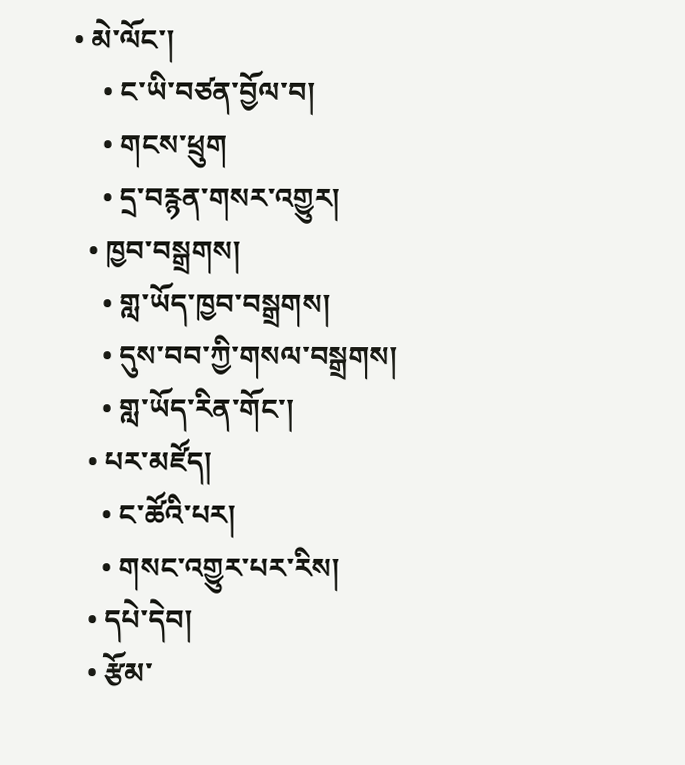• མེ་ལོང་།
    • ང་ཡི་བཙན་བྱོལ་བ།
    • གངས་ཕྲུག
    • དྲ་བརྙན་གསར་འགྱུར།
  • ཁྱབ་བསྒྲགས།
    • གླ་ཡོད་ཁྱབ་བསྒྲགས།
    • དུས་བབ་ཀྱི་གསལ་བསྒྲགས།
    • གླ་ཡོད་རིན་གོང་།
  • པར་མཛོད།
    • ང་ཚོའི་པར།
    • གསང་འགྱུར་པར་རིས།
  • དཔེ་དེབ།
  • རྩོམ་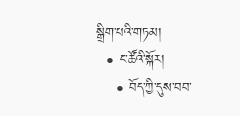སྒྲིག་པའི་གཏམ།
  • ང་ཚོའི་སྐོར།
    • བོད་ཀྱི་དུས་བབ་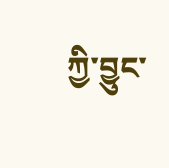ཀྱི་བྱུང་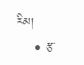རིམ།
    • རྩ་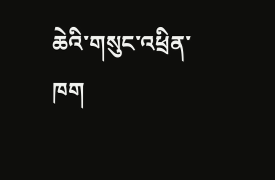ཆེའི་གསུང་འཕྲིན་ཁག